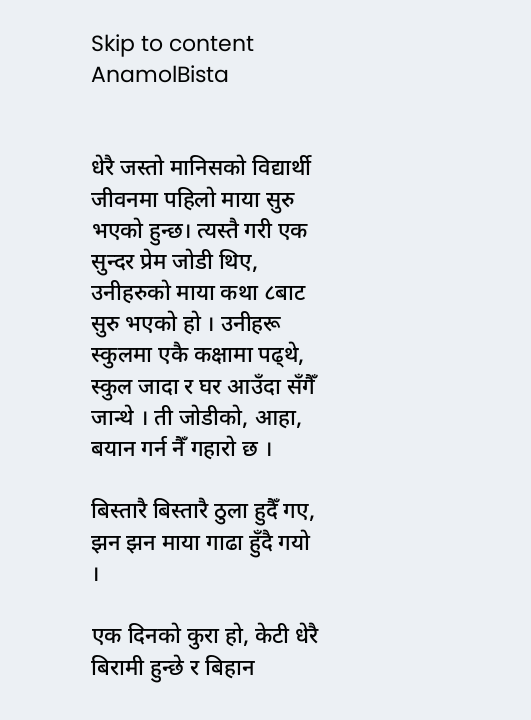Skip to content
AnamolBista


धेरै जस्तो मानिसको विद्यार्थी जीवनमा पहिलो माया सुरु भएको हुन्छ। त्यस्तै गरी एक सुन्दर प्रेम जोडी थिए, उनीहरुको माया कथा ८बाट सुरु भएको हो । उनीहरू स्कुलमा एकै कक्षामा पढ्थे, स्कुल जादा र घर आउँदा सँगैँ जान्थे । ती जोडीको, आहा, बयान गर्न नैँ गहारो छ ।

बिस्तारै बिस्तारै ठुला हुदैँ गए, झन झन माया गाढा हुँदै गयो ।

एक दिनको कुरा हो, केटी धेरै बिरामी हुन्छे र बिहान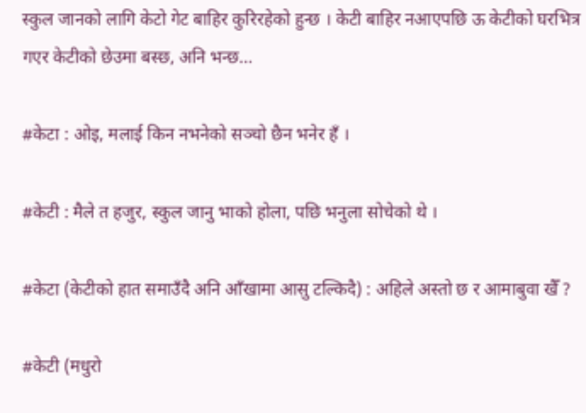स्कुल जानको लागि केटो गेट बाहिर कुरिरहेको हुन्छ । केटी बाहिर नआएपछि ऊ केटीको घरभित्र गएर केटीको छेउमा बस्छ, अनि भन्छ…

#केटा : ओइ, मलाई किन नभनेको सञ्चो छैन भनेर हँ ।

#केटी : मैले त हजुर, स्कुल जानु भाको होला, पछि भनुला सोचेको थे ।

#केटा (केटीको हात समाउँदै अनि आँखामा आसु टल्किदै) : अहिले अस्तो छ र आमाबुवा खैँ ?

#केटी (मधुरो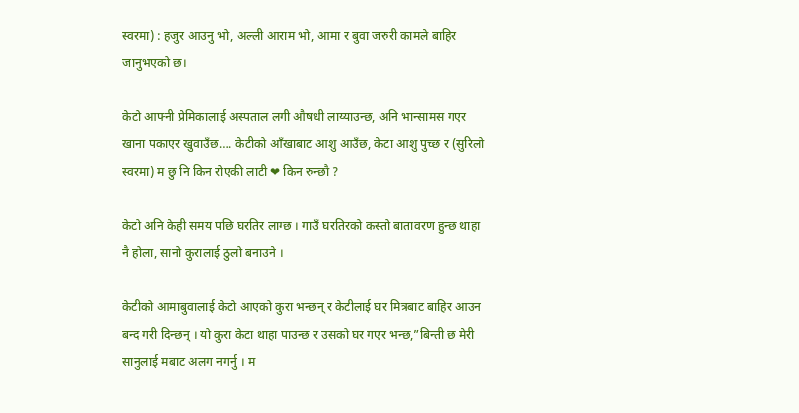स्वरमा) : हजुर आउनु भो, अल्ली आराम भो, आमा र बुवा जरुरी कामले बाहिर जानुभएको छ।

केटो आफ्नी प्रेमिकालाई अस्पताल लगी औषधी लाय्याउन्छ, अनि भान्सामस गएर खाना पकाएर खुवाउँछ…. केटीको आँखाबाट आशु आउँछ, केटा आशु पुच्छ र (सुरिलो स्वरमा) म छु नि किन रोएकी लाटी ❤ किन रुन्छौ ?

केटो अनि केही समय पछि घरतिर लाग्छ । गाउँ घरतिरको कस्तो बातावरण हुन्छ थाहा नै होला, सानो कुरालाई ठुलो बनाउने ।

केटीको आमाबुवालाई केटो आएको कुरा भन्छन् र केटीलाई घर मित्रबाट बाहिर आउन बन्द गरी दिन्छन् । यो कुरा केटा थाहा पाउन्छ र उसको घर गएर भन्छ,”बिन्ती छ मेरी सानुलाई मबाट अलग नगर्नु । म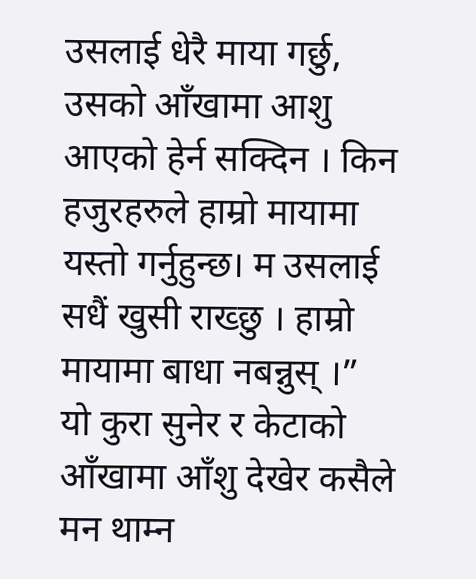उसलाई धेरै माया गर्छु, उसको आँखामा आशु आएको हेर्न सक्दिन । किन हजुरहरुले हाम्रो मायामा यस्तो गर्नुहुन्छ। म उसलाई सधैं खुसी राख्छु । हाम्रो मायामा बाधा नबन्नुस् ।”
यो कुरा सुनेर र केटाको आँखामा आँशु देखेर कसैले मन थाम्न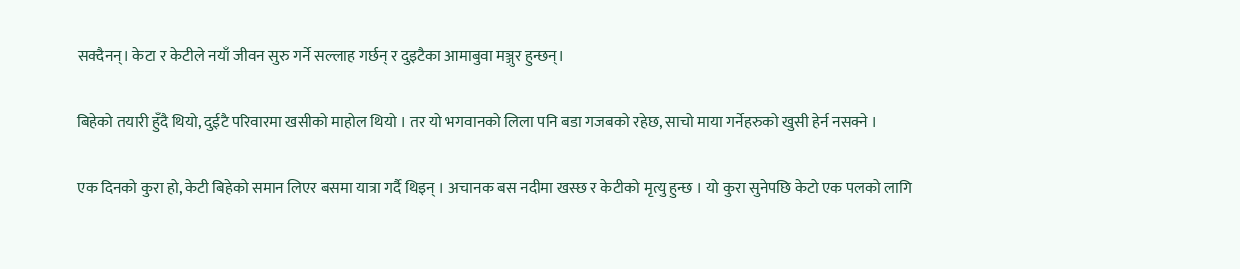सक्दैनन्। केटा र केटीले नयाँ जीवन सुरु गर्ने सल्लाह गर्छन् र दुइटैका आमाबुवा मञ्जुर हुन्छन्।

बिहेको तयारी हुँदै थियो, दुईटै परिवारमा खसीको माहोल थियो । तर यो भगवानको लिला पनि बडा गजबको रहेछ, साचो माया गर्नेहरुको खुसी हेर्न नसक्ने ।

एक दिनको कुरा हो, केटी बिहेको समान लिएर बसमा यात्रा गर्दै थिइन् । अचानक बस नदीमा खस्छ र केटीको मृत्यु हुन्छ । यो कुरा सुनेपछि केटो एक पलको लागि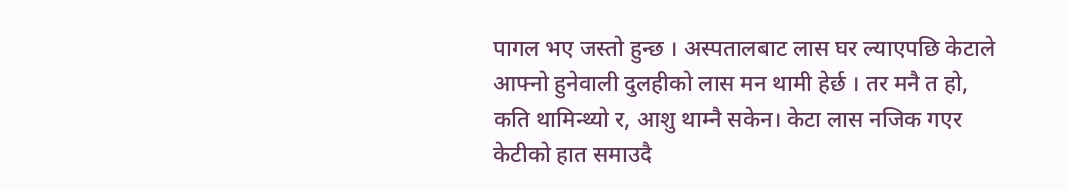पागल भए जस्तो हुन्छ । अस्पतालबाट लास घर ल्याएपछि केटाले आफ्नो हुनेवाली दुलहीको लास मन थामी हेर्छ । तर मनै त हो, कति थामिन्थ्यो र, आशु थाम्नै सकेन। केटा लास नजिक गएर केटीको हात समाउदै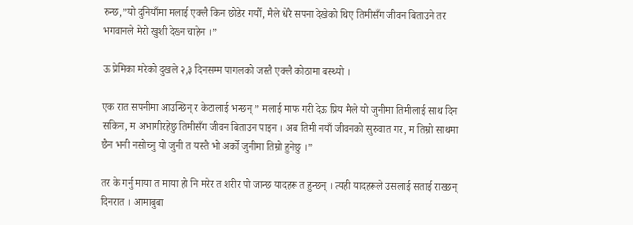रुन्छ,”यो दुनियाँमा मलाई एक्लै किन छोडेर गयौँ, मैले धेरै सपना देखेको थिए तिमीसँग जीवन बिताउने तर भगवानले मेरो खुशी देख्न चाहेन ।”

ऊ प्रेमिका मरेको दुखले २,३ दिनसम्म पागलको जस्तै एक्लै कोठामा बस्थ्यो ।

एक रात सपनीमा आउन्छिन् र केटालाई भन्छन् ” मलाई माफ गरी देऊ प्रिय मैले यो जुनीमा तिमीलाई साथ दिन सकिन, म अभागीरहेछु तिमीसँग जीवन बिताउन पाइन । अब तिमी नयाँ जीवनको सुरुवात गर, म तिम्रो साथमा छैन भनी नसोच्नु यो जुनी त यस्तै भो अर्को जुनीमा तिम्रो हुनेछु ।”

तर के गर्नु माया त माया हो नि मरेर त शरीर पो जान्छ यादहरू त हुन्छन् । त्यही यादहरूले उसलाई सताई राख्छन् दिनरात । आमाबुबा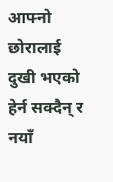आफ्नो छोरालाई दुखी भएको हेर्न सक्दैन् र नयाँ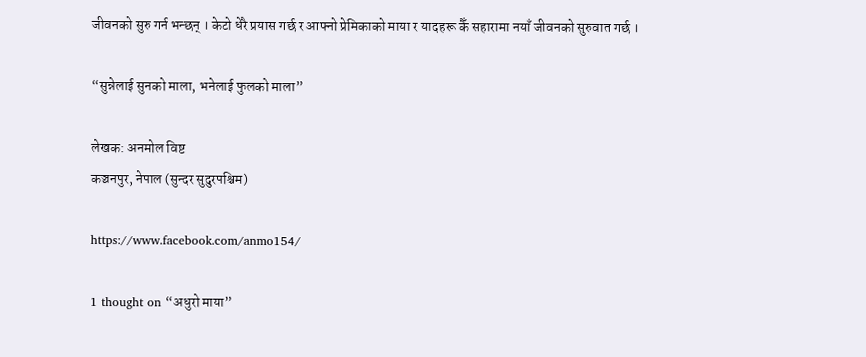जीवनको सुरु गर्न भन्छन् । केटो धेरै प्रयास गर्छ र आफ्नो प्रेमिकाको माया र यादहरू कैँ सहारामा नयाँ जीवनको सुरुवात गर्छ ।

“सुन्नेलाई सुनको माला, भनेलाई फुलको माला”

लेखक: अनमोल विष्ट
कञ्चनपुर, नेपाल (सुन्दर सुदुरपश्चिम)

https://www.facebook.com/anmo154/

1 thought on “अधुरो माया”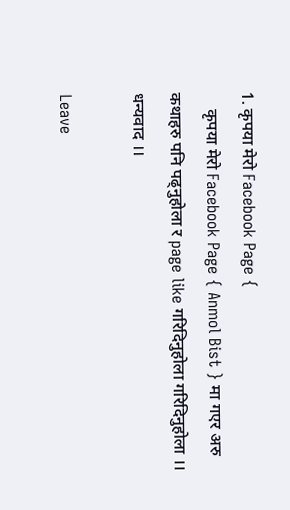1. कृपया मेरो Facebook Page {
    कृपया मेरो Facebook Page { Anmol Bist } मा गएर अरु कथाहरु पनि पढ्नुहोला र page like गरिदिनुहोला गरिदिनुहोला ।। धन्यवाद ।।

Leave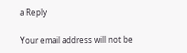a Reply

Your email address will not be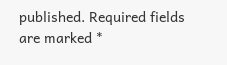published. Required fields are marked *